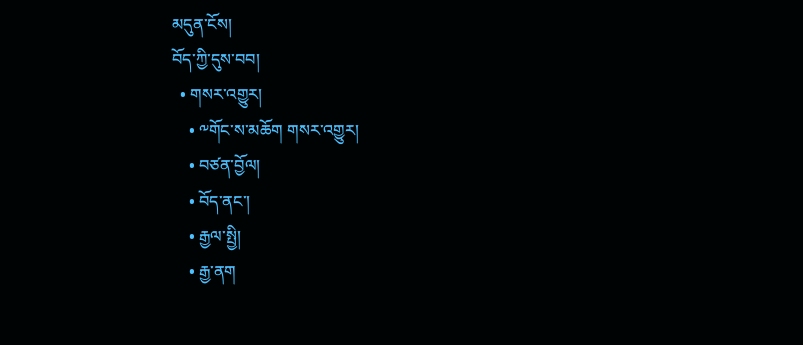མདུན་ངོས།
བོད་ཀྱི་དུས་བབ།
  • གསར་འགྱུར།
    • ༸གོང་ས་མཆོག གསར་འགྱུར།
    • བཙན་བྱོལ།
    • བོད་ནང་།
    • རྒྱལ་སྤྱི།
    • རྒྱ་ནག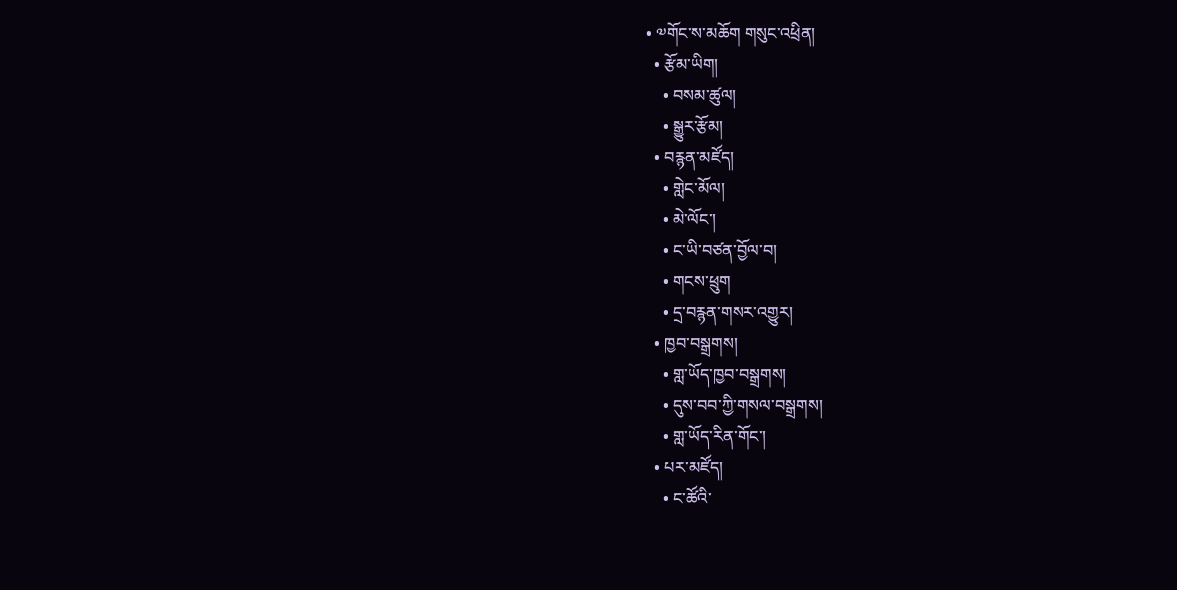• ༧གོང་ས་མཆོག གསུང་འཕྲིན།
  • རྩོམ་ཡིག།
    • བསམ་ཚུལ།
    • སྒྱུར་རྩོམ།
  • བརྙན་མཛོད།
    • གླེང་མོལ།
    • མེ་ལོང་།
    • ང་ཡི་བཙན་བྱོལ་བ།
    • གངས་ཕྲུག
    • དྲ་བརྙན་གསར་འགྱུར།
  • ཁྱབ་བསྒྲགས།
    • གླ་ཡོད་ཁྱབ་བསྒྲགས།
    • དུས་བབ་ཀྱི་གསལ་བསྒྲགས།
    • གླ་ཡོད་རིན་གོང་།
  • པར་མཛོད།
    • ང་ཚོའི་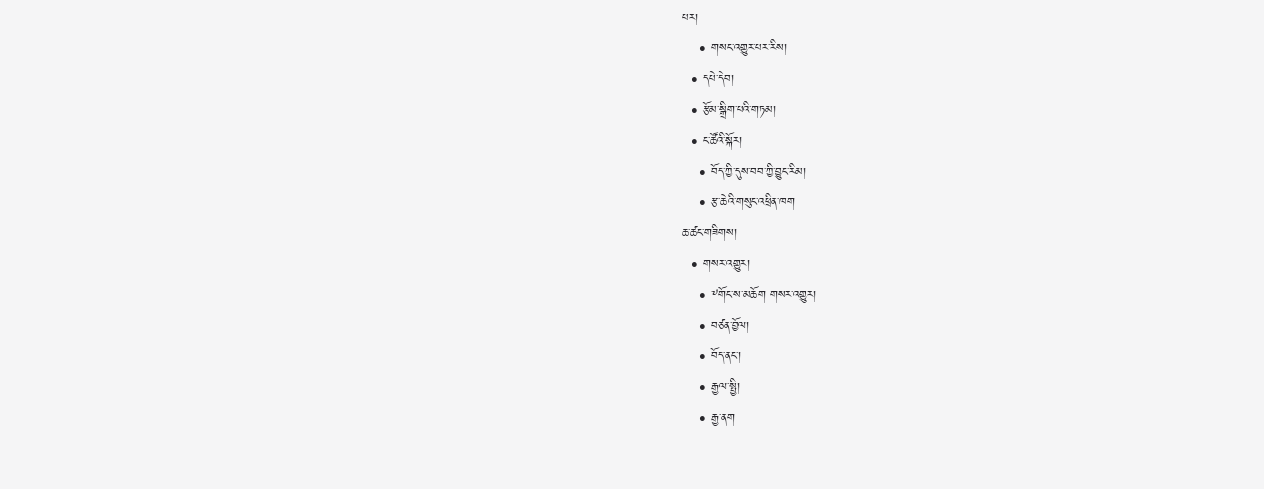པར།
    • གསང་འགྱུར་པར་རིས།
  • དཔེ་དེབ།
  • རྩོམ་སྒྲིག་པའི་གཏམ།
  • ང་ཚོའི་སྐོར།
    • བོད་ཀྱི་དུས་བབ་ཀྱི་བྱུང་རིམ།
    • རྩ་ཆེའི་གསུང་འཕྲིན་ཁག
ཆ་ཚང་གཟིགས།
  • གསར་འགྱུར།
    • ༸གོང་ས་མཆོག གསར་འགྱུར།
    • བཙན་བྱོལ།
    • བོད་ནང་།
    • རྒྱལ་སྤྱི།
    • རྒྱ་ནག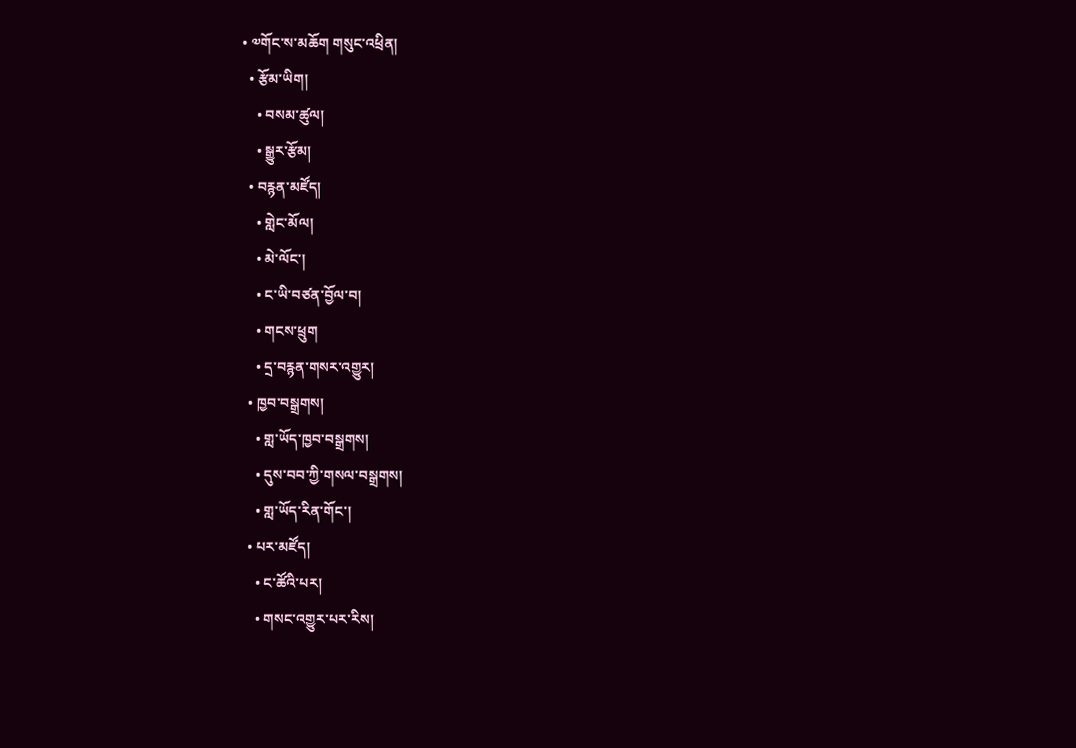• ༧གོང་ས་མཆོག གསུང་འཕྲིན།
  • རྩོམ་ཡིག།
    • བསམ་ཚུལ།
    • སྒྱུར་རྩོམ།
  • བརྙན་མཛོད།
    • གླེང་མོལ།
    • མེ་ལོང་།
    • ང་ཡི་བཙན་བྱོལ་བ།
    • གངས་ཕྲུག
    • དྲ་བརྙན་གསར་འགྱུར།
  • ཁྱབ་བསྒྲགས།
    • གླ་ཡོད་ཁྱབ་བསྒྲགས།
    • དུས་བབ་ཀྱི་གསལ་བསྒྲགས།
    • གླ་ཡོད་རིན་གོང་།
  • པར་མཛོད།
    • ང་ཚོའི་པར།
    • གསང་འགྱུར་པར་རིས།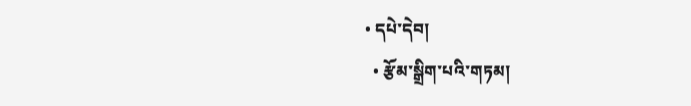• དཔེ་དེབ།
  • རྩོམ་སྒྲིག་པའི་གཏམ།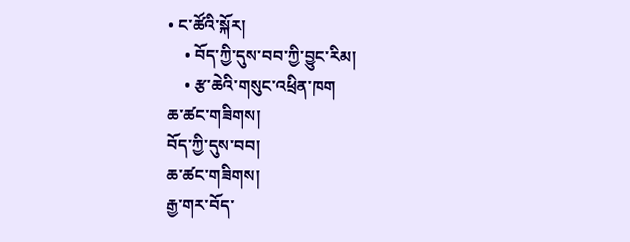• ང་ཚོའི་སྐོར།
    • བོད་ཀྱི་དུས་བབ་ཀྱི་བྱུང་རིམ།
    • རྩ་ཆེའི་གསུང་འཕྲིན་ཁག
ཆ་ཚང་གཟིགས།
བོད་ཀྱི་དུས་བབ།
ཆ་ཚང་གཟིགས།
རྒྱ་གར་བོད་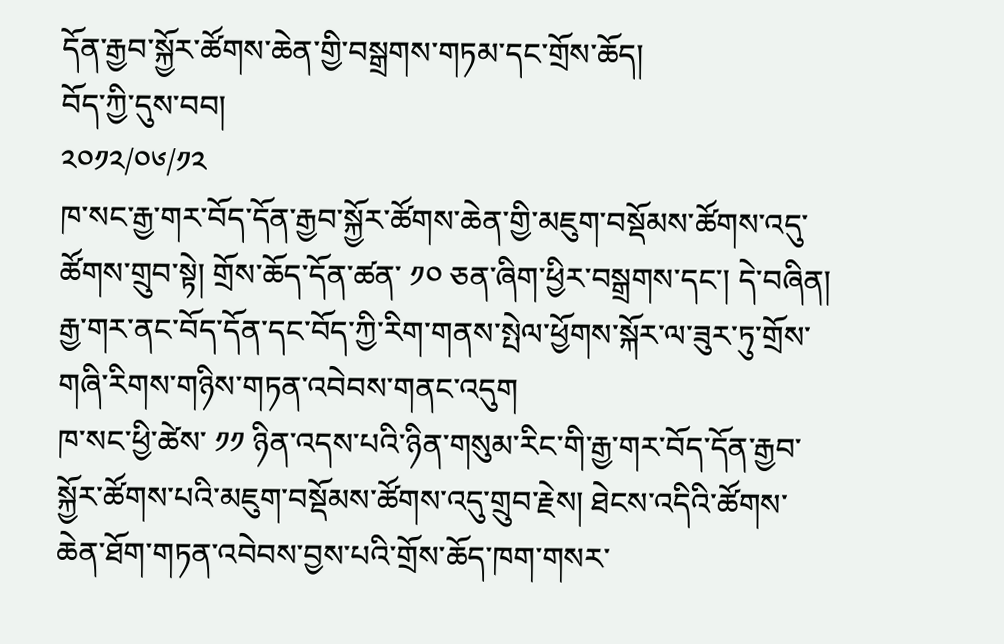དོན་རྒྱབ་སྐྱོར་ཚོགས་ཆེན་གྱི་བསྒྲགས་གཏམ་དང་གྲོས་ཆོད།
བོད་ཀྱི་དུས་བབ།
༢༠༡༢/༠༦/༡༢
ཁ་སང་རྒྱ་གར་བོད་དོན་རྒྱབ་སྐྱོར་ཚོགས་ཆེན་གྱི་མཇུག་བསྡོམས་ཚོགས་འདུ་ཚོགས་གྲུབ་སྟེ། གྲོས་ཆོད་དོན་ཚན་ ༡༠ ཅན་ཞིག་ཕྱིར་བསྒྲགས་དང་། དེ་བཞིན། རྒྱ་གར་ནང་བོད་དོན་དང་བོད་ཀྱི་རིག་གནས་སྤེལ་ཕྱོགས་སྐོར་ལ་ཟུར་ཏུ་གྲོས་གཞི་རིགས་གཉིས་གཏན་འབེབས་གནང་འདུག
ཁ་སང་ཕྱི་ཚེས་ ༡༡ ཉིན་འདས་པའི་ཉིན་གསུམ་རིང་གི་རྒྱ་གར་བོད་དོན་རྒྱབ་སྐྱོར་ཚོགས་པའི་མཇུག་བསྡོམས་ཚོགས་འདུ་གྲུབ་རྗེས། ཐེངས་འདིའི་ཚོགས་ཆེན་ཐོག་གཏན་འབེབས་བྱས་པའི་གྲོས་ཆོད་ཁག་གསར་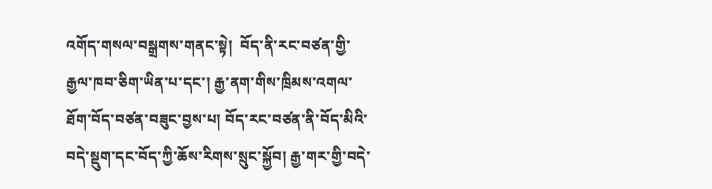འགོད་གསལ་བསྒྲགས་གནང་སྟེ།  བོད་ནི་རང་བཙན་གྱི་རྒྱལ་ཁབ་ཅིག་ཡིན་པ་དང་། རྒྱ་ནག་གིས་ཁྲིམས་འགལ་ཐོག་བོད་བཙན་བཟུང་བྱས་པ། བོད་རང་བཙན་ནི་བོད་མིའི་བདེ་སྡུག་དང་བོད་ཀྱི་ཆོས་རིགས་སྲུང་སྐྱོབ། རྒྱ་གར་གྱི་བདེ་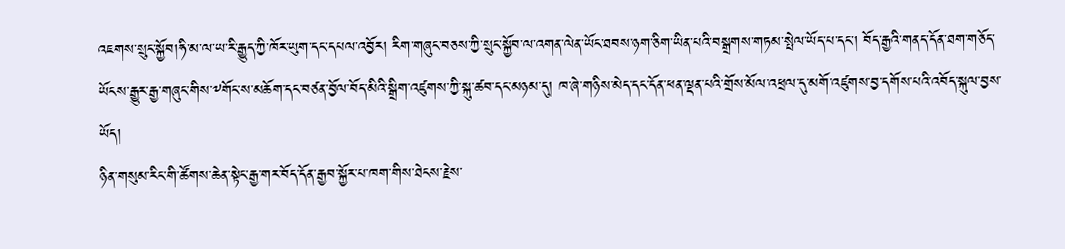འཇགས་སྲུང་སྐྱོབ།ཧི་མ་ལ་ཡ་རི་རྒྱུད་ཀྱི་ཁོར་ཡུག་དང་དཔལ་འབྱོར། རིག་གཞུང་བཅས་ཀྱི་སྲུང་སྐྱོབ་ལ་འགན་ལེན་ཡོང་ཐབས་ཉག་ཅིག་ཡིན་པའི་བསྒྲགས་གཏམ་སྤེལ་ཡོད་པ་དང་། བོད་རྒྱའི་གནད་དོན་ཐག་གཅོད་ཡོངས་རྒྱུར་རྒྱ་གཞུང་གིས་༸གོང་ས་མཆོག་དང་བཙན་བྱོལ་བོད་མིའི་སྒྲིག་འཛུགས་ཀྱི་སྐུ་ཚབ་དང་མཉམ་དུ། ཁ་ཞེ་གཉིས་མེད་དང་དོན་ཕན་ལྡན་པའི་གྲོས་མོལ་འཕྲལ་དུ་མགོ་འཛུགས་བྱ་དགོས་པའི་འབོད་སྐུལ་བྱས་ཡོད།
ཉིན་གསུམ་རིང་གི་ཚོགས་ཆེན་སྟེང་རྒྱ་གར་བོད་དོན་རྒྱབ་སྐྱོར་པ་ཁག་གིས་ཐེངས་རྗེས་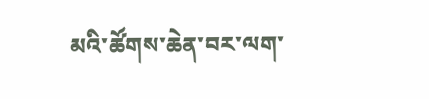མའི་ཚོགས་ཆེན་བར་ལག་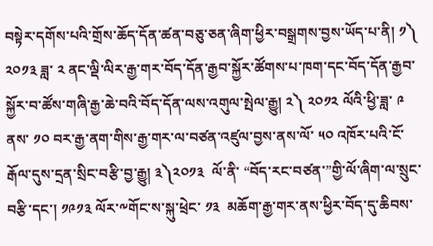བསྟེར་དགོས་པའི་གྲོས་ཆོད་དོན་ཚན་བཅུ་ཅན་ཞིག་ཕྱིར་བསྒྲགས་བྱས་ཡོད་པ་ནི། ༡༽ ༢༠༡༣ ཟླ་ ༢ ནང་ལྡི་ལིར་རྒྱ་གར་བོད་དོན་རྒྱབ་སྐྱོར་ཚོགས་པ་ཁག་དང་བོད་དོན་རྒྱབ་སྐྱོར་བ་ཚོས་གཞི་རྒྱ་ཆེ་བའི་བོད་དོན་ལས་འགུལ་སྤེལ་རྒྱུ། ༢༽ ༢༠༡༢ ལོའི་ཕྱི་ཟླ་ ༩ ནས་ ༡༠ བར་རྒྱ་ནག་གིས་རྒྱ་གར་ལ་བཙན་འཛུལ་བྱས་ནས་ལོ་ ༥༠ འཁོར་པའི་ངོ་རྒོལ་དུས་དྲན་སྲིང་བརྩི་བྱ་རྒྱུ། ༣༽༢༠༡༣  ལོ་ནི་ “བོད་རང་བཙན་”གྱི་ལོ་ཞིག་ལ་སྲུང་བརྩི་དང་། ༡༩༡༣ ལོར་༸གོང་ས་སྐུ་ཕྲེང་ ༡༣  མཆོག་རྒྱ་གར་ནས་ཕྱིར་བོད་དུ་ཆིབས་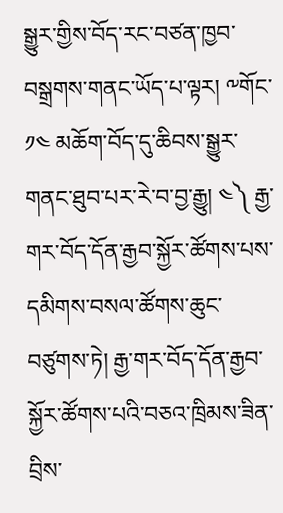སྒྱུར་གྱིས་བོད་རང་བཙན་ཁྱབ་བསྒྲགས་གནང་ཡོད་པ་ལྟར། ༸གོང་ ༡༤ མཆོག་བོད་དུ་ཆིབས་སྒྱུར་གནང་ཐུབ་པར་རེ་བ་བྱ་རྒྱུ། ༤༽ རྒྱ་གར་བོད་དོན་རྒྱབ་སྐྱོར་ཚོགས་པས་དམིགས་བསལ་ཚོགས་ཆུང་བཙུགས་ཏེ། རྒྱ་གར་བོད་དོན་རྒྱབ་སྐྱོར་ཚོགས་པའི་བཅའ་ཁྲིམས་ཟིན་བྲིས་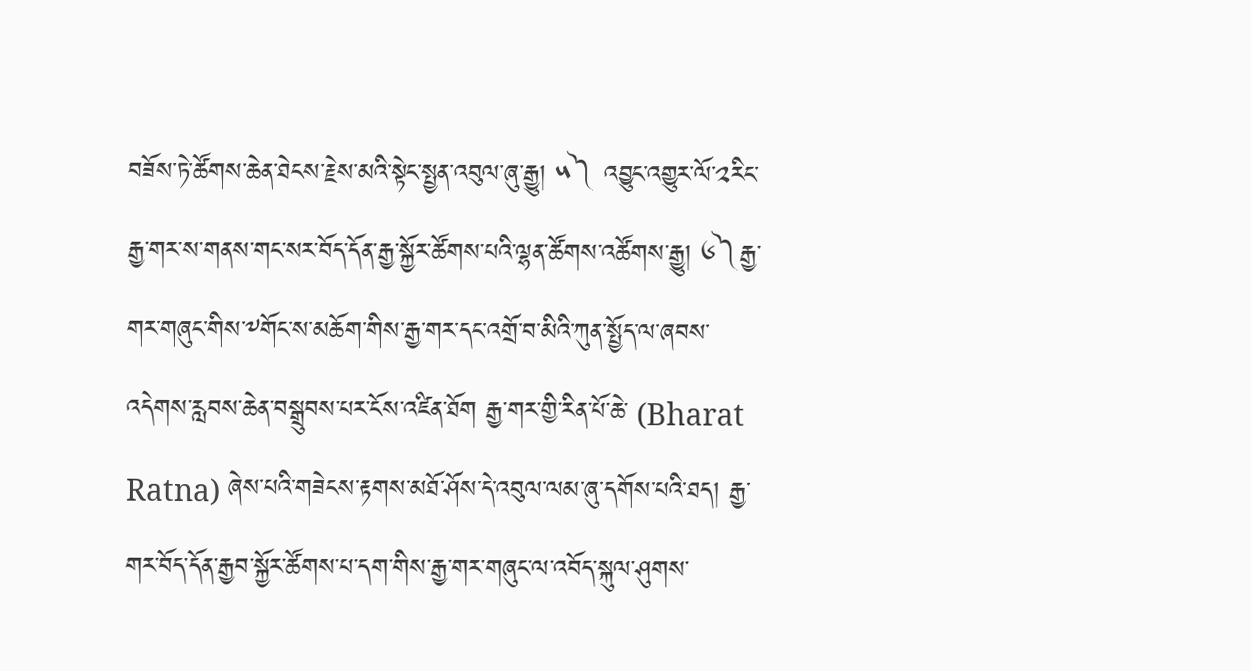བཟོས་ཏེ་ཚོགས་ཆེན་ཐེངས་རྗེས་མའི་སྟེང་སྤྱན་འབུལ་ཞུ་རྒྱུ། ༥༽ འབྱུང་འགྱུར་ལོ་༢རིང་རྒྱ་གར་ས་གནས་གང་སར་བོད་དོན་རྒྱ་སྐྱོར་ཚོགས་པའི་ལྷན་ཚོགས་འཚོགས་རྒྱུ། ༦༽རྒྱ་གར་གཞུང་གིས་༸གོང་ས་མཆོག་གིས་རྒྱ་གར་དང་འགྲོ་བ་མིའི་ཀུན་སྤྱོད་ལ་ཞབས་འདེགས་རླབས་ཆེན་བསྒྲུབས་པར་ངོས་འཛིན་ཐོག རྒྱ་གར་གྱི་རིན་པོ་ཆེ་ (Bharat Ratna) ཞེས་པའི་གཟེངས་རྟགས་མཐོ་ཤོས་དེ་འབུལ་ལམ་ཞུ་དགོས་པའི་ཐད། རྒྱ་གར་བོད་དོན་རྒྱབ་སྐྱོར་ཚོགས་པ་དག་གིས་རྒྱ་གར་གཞུང་ལ་འབོད་སྐུལ་ཤུགས་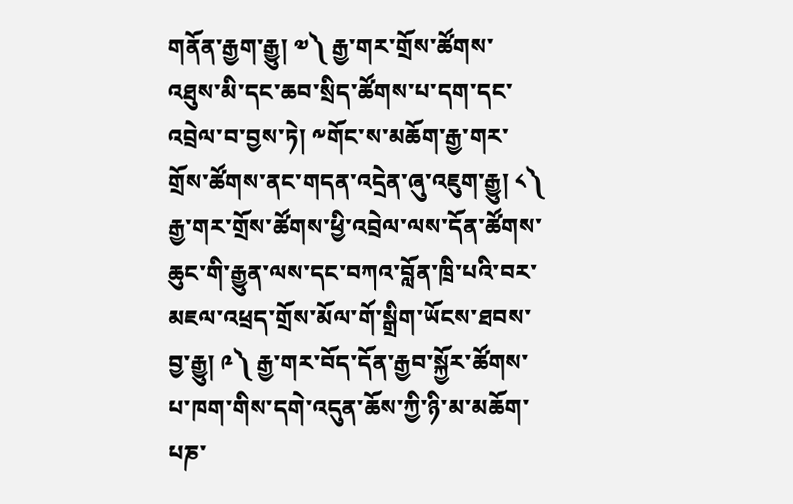གནོན་རྒྱག་རྒྱུ། ༧༽ རྒྱ་གར་གྲོས་ཚོགས་འཐུས་མི་དང་ཆབ་སྲིད་ཚོགས་པ་དག་དང་འབྲེལ་བ་བྱས་ཏེ། ༸གོང་ས་མཆོག་རྒྱ་གར་གྲོས་ཚོགས་ནང་གདན་འདྲེན་ཞུ་འཇུག་རྒྱུ། ༨༽ རྒྱ་གར་གྲོས་ཚོགས་ཕྱི་འབྲེལ་ལས་དོན་ཚོགས་ཆུང་གི་རྒྱུན་ལས་དང་བཀའ་བློན་ཁྲི་པའི་བར་མཇལ་འཕྲད་གྲོས་མོལ་གོ་སྒྲིག་ཡོངས་ཐབས་བྱ་རྒྱུ། ༩༽ རྒྱ་གར་བོད་དོན་རྒྱབ་སྐྱོར་ཚོགས་པ་ཁག་གིས་དགེ་འདུན་ཆོས་ཀྱི་ཉི་མ་མཆོག་པཎ་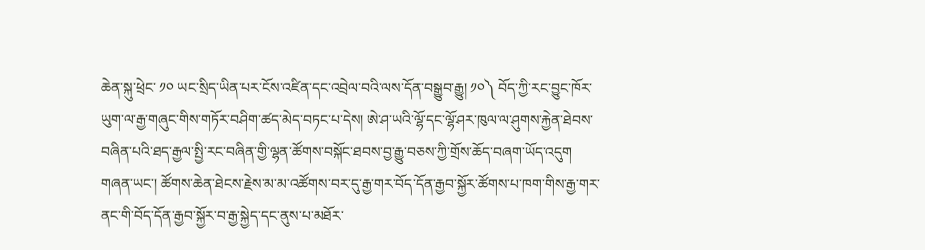ཆེན་སྐུ་ཕྲེང་ ༡༠ ཡང་སྲིད་ཡིན་པར་ངོས་འཛིན་དང་འབྲེལ་བའི་ལས་དོན་བསྒྱུབ་རྒྱུ། ༡༠༽ བོད་ཀྱི་རང་བྱུང་ཁོར་ཡུག་ལ་རྒྱ་གཞུང་གིས་གཏོར་བཤིག་ཚད་མེད་བཏང་པ་དེས། ཨེ་ཤ་ཡའི་ལྷོ་དང་ལྷོ་ཤར་ཁུལ་ལ་ཤུགས་རྐྱེན་ཐེབས་བཞིན་པའི་ཐད་རྒྱལ་སྤྱི་རང་བཞིན་གྱི་ལྷན་ཚོགས་བསྐོང་ཐབས་བྱ་རྒྱུ་བཅས་ཀྱི་གྲོས་ཆོད་བཞག་ཡོད་འདུག
གཞན་ཡང་། ཚོགས་ཆེན་ཐེངས་རྗེས་མ་མ་འཚོགས་བར་དུ་རྒྱ་གར་བོད་དོན་རྒྱབ་སྐྱོར་ཚོགས་པ་ཁག་གིས་རྒྱ་གར་ནང་གི་བོད་དོན་རྒྱབ་སྐྱོར་བ་རྒྱ་སྐྱེད་དང་ནུས་པ་མཐོར་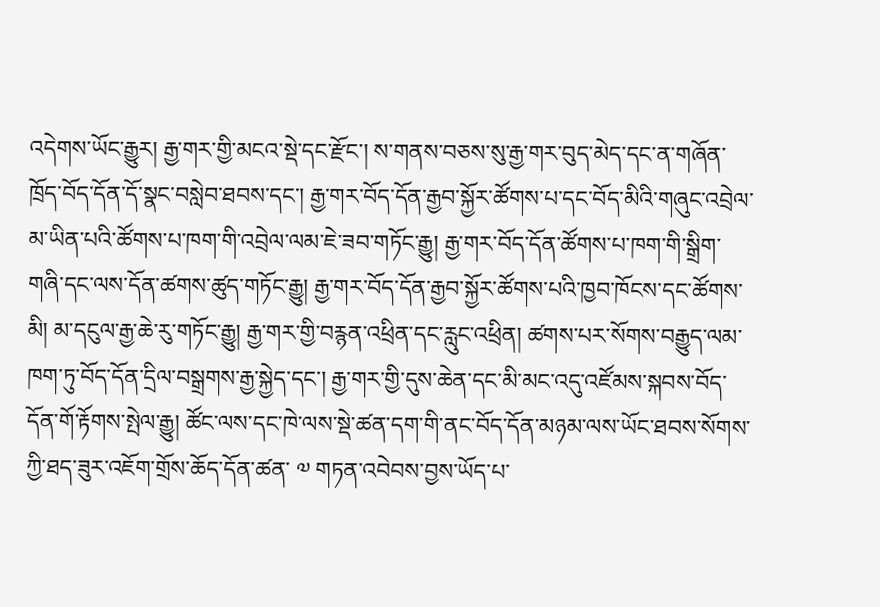འདེགས་ཡོང་རྒྱུར། རྒྱ་གར་གྱི་མངའ་སྡེ་དང་རྫོང་། ས་གནས་བཅས་སུ་རྒྱ་གར་བུད་མེད་དང་ན་གཞོན་ཁྲོད་བོད་དོན་དོ་སྣང་བསླེབ་ཐབས་དང་། རྒྱ་གར་བོད་དོན་རྒྱབ་སྐྱོར་ཚོགས་པ་དང་བོད་མིའི་གཞུང་འབྲེལ་མ་ཡིན་པའི་ཚོགས་པ་ཁག་གི་འབྲེལ་ལམ་ཇེ་ཟབ་གཏོང་རྒྱུ། རྒྱ་གར་བོད་དོན་ཚོགས་པ་ཁག་གི་སྒྲིག་གཞི་དང་ལས་དོན་ཚགས་ཚུད་གཏོང་རྒྱུ། རྒྱ་གར་བོད་དོན་རྒྱབ་སྐྱོར་ཚོགས་པའི་ཁྱབ་ཁོངས་དང་ཚོགས་མི། མ་དངུལ་རྒྱ་ཆེ་རུ་གཏོང་རྒྱུ། རྒྱ་གར་གྱི་བརྙན་འཕྲིན་དང་རླུང་འཕྲིན། ཚགས་པར་སོགས་བརྒྱུད་ལམ་ཁག་ཏུ་བོད་དོན་དྲིལ་བསྒྲགས་རྒྱ་སྐྱེད་དང་། རྒྱ་གར་གྱི་དུས་ཆེན་དང་མི་མང་འདུ་འཛོམས་སྐབས་བོད་དོན་གོ་རྟོགས་སྤེལ་རྒྱུ། ཚོང་ལས་དང་ཁེ་ལས་སྡེ་ཚན་དག་གི་ནང་བོད་དོན་མཉམ་ལས་ཡོང་ཐབས་སོགས་ཀྱི་ཐད་ཟུར་འཇོག་གྲོས་ཆོད་དོན་ཚན་ ༧ གཏན་འབེབས་བྱས་ཡོད་པ་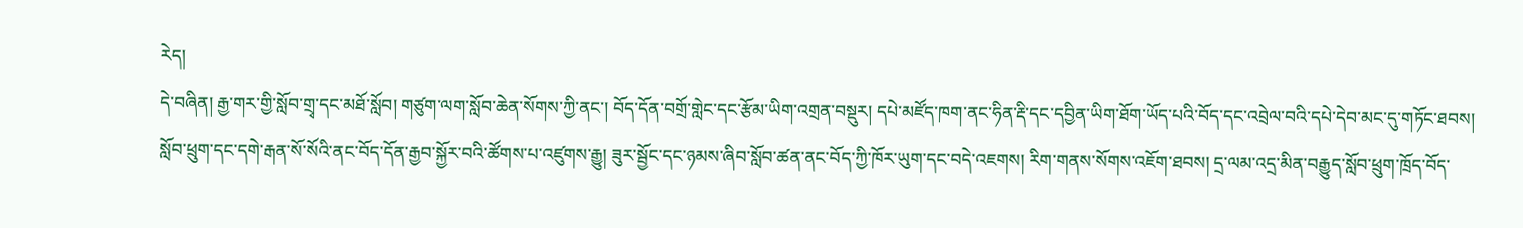རེད།
དེ་བཞིན། རྒྱ་གར་གྱི་སློབ་གྲྭ་དང་མཐོ་སློབ། གཙུག་ལག་སློབ་ཆེན་སོགས་ཀྱི་ནང་། བོད་དོན་བགྲོ་གླེང་དང་རྩོམ་ཡིག་འགྲན་བསྡུར། དཔེ་མཛོད་ཁག་ནང་ཧིན་རྡི་དང་དབྱིན་ཡིག་ཐོག་ཡོད་པའི་བོད་དང་འབྲེལ་བའི་དཔེ་དེབ་མང་དུ་གཏོང་ཐབས། སློབ་ཕྲུག་དང་དགེ་རྒན་སོ་སོའི་ནང་བོད་དོན་རྒྱབ་སྐྱོར་བའི་ཚོགས་པ་འཛུགས་རྒྱུ། ཟུར་སྦྱོང་དང་ཉམས་ཞིབ་སློབ་ཚན་ནང་བོད་ཀྱི་ཁོར་ཡུག་དང་བདེ་འཇགས། རིག་གནས་སོགས་འཇོག་ཐབས། དྲ་ལམ་འདྲ་མིན་བརྒྱུད་སློབ་ཕྲུག་ཁྲོད་བོད་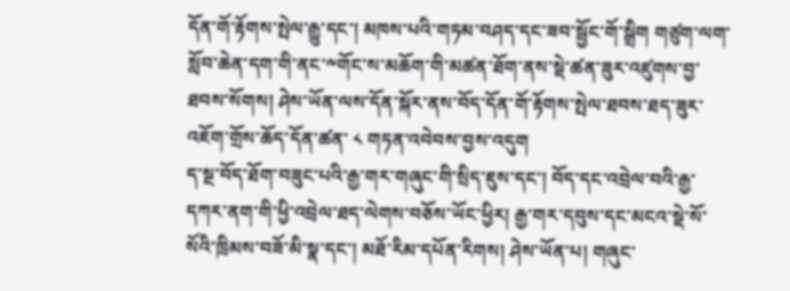དོན་གོ་རྟོགས་སྤེལ་རྒྱུ་དང་། མཁས་པའི་གཏམ་བཤད་དང་ཟབ་སྦྱོང་གོ་སྒྲིག གཙུག་ལག་སློབ་ཆེན་དག་གི་ནང་༸གོང་ས་མཆོག་གི་མཚན་ཐོག་ནས་སྡེ་ཚན་ཟུར་འཛུགས་བྱ་ཐབས་སོགས། ཤེས་ཡོན་ལས་དོན་སྐོར་ནས་བོད་དོན་གོ་རྟོགས་སྤེལ་ཐབས་ཐད་ཟུར་འཇོག་གྲོས་ཆོད་དོན་ཚན་ ༨ གཏན་འབེབས་བྱས་འདུག
ད་སྔ་བོད་ཐོག་བཟུང་པའི་རྒྱ་གར་གཞུང་གི་སྲིད་ཇུས་དང་། བོད་དང་འབྲེལ་བའི་རྒྱ་དཀར་ནག་གི་ཕྱི་འབྲེལ་ཐད་ལེགས་བཅོས་ཡོང་ཕྱིར། རྒྱ་གར་དབུས་དང་མངའ་སྡེ་སོ་སོའི་ཁྲིམས་བཟོ་མི་སྣ་དང་། མཐོ་རིམ་དཔོན་རིགས། ཤེས་ཡོན་པ། གཞུང་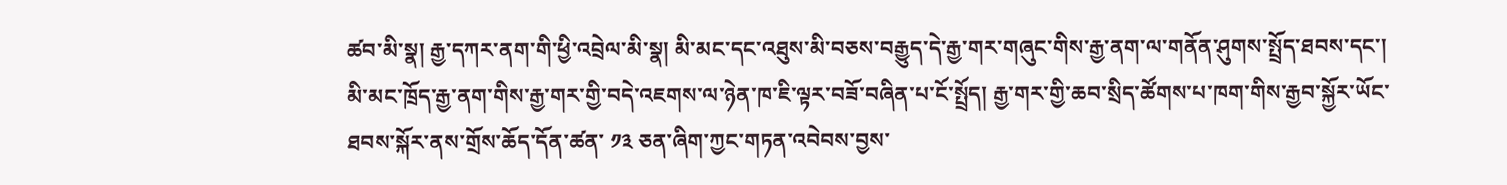ཚབ་མི་སྣ། རྒྱ་དཀར་ནག་གི་ཕྱི་འབྲེལ་མི་སྣ། མི་མང་དང་འཐུས་མི་བཅས་བརྒྱུད་དེ་རྒྱ་གར་གཞུང་གིས་རྒྱ་ནག་ལ་གནོན་ཤུགས་སྤྲོད་ཐབས་དང་། མི་མང་ཁྲོད་རྒྱ་ནག་གིས་རྒྱ་གར་གྱི་བདེ་འཇགས་ལ་ཉེན་ཁ་ཇི་ལྟར་བཟོ་བཞིན་པ་ངོ་སྤྲོད། རྒྱ་གར་གྱི་ཆབ་སྲིད་ཚོགས་པ་ཁག་གིས་རྒྱབ་སྐྱོར་ཡོང་ཐབས་སྐོར་ནས་གྲོས་ཆོད་དོན་ཚན་ ༡༣ ཅན་ཞིག་ཀྱང་གཏན་འབེབས་བྱས་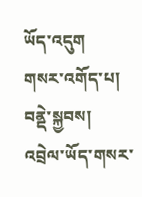ཡོད་འདུག
གསར་འགོད་པ། བནྡེ་སྐྱབས།
འབྲེལ་ཡོད་གསར་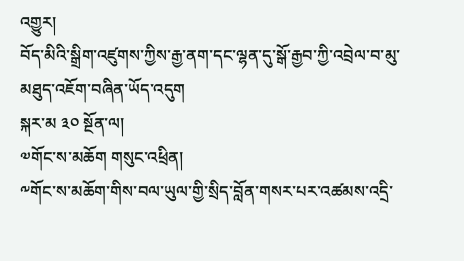འགྱུར།
བོད་མིའི་སྒྲིག་འཛུགས་ཀྱིས་རྒྱ་ནག་དང་ལྷན་དུ་སྒོ་རྒྱབ་ཀྱི་འབྲེལ་བ་མུ་མཐུད་འཇོག་བཞིན་ཡོད་འདུག
སྐར་མ ༣༠ སྔོན་ལ།
༧གོང་ས་མཆོག གསུང་འཕྲིན།
༸གོང་ས་མཆོག་གིས་བལ་ཡུལ་གྱི་སྲིད་བློན་གསར་པར་འཚམས་འདྲི་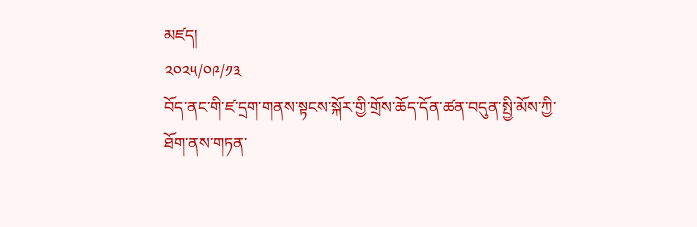མཛད།
༢༠༢༥/༠༩/༡༣
བོད་ནང་གི་ཛ་དྲག་གནས་སྟངས་སྐོར་གྱི་གྲོས་ཆོད་དོན་ཚན་བདུན་སྤྱི་མོས་ཀྱི་ཐོག་ནས་གཏན་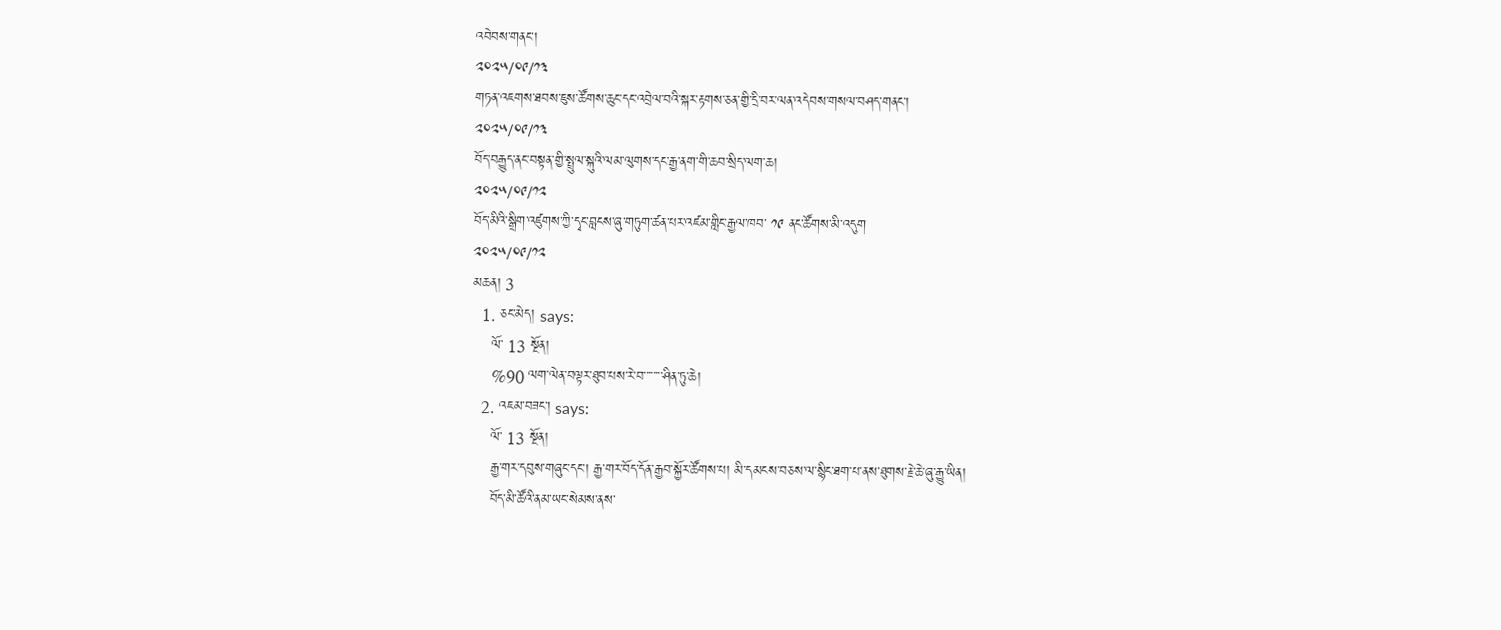འབེབས་གནང་།
༢༠༢༥/༠༩/༡༣
གཏན་འཇགས་ཐབས་ཇུས་ཚོགས་ཆུང་དང་འབྲེལ་བའི་སྐར་རྟགས་ཅན་གྱི་དྲི་བར་ལན་འདེབས་གསལ་བཤད་གནང་།
༢༠༢༥/༠༩/༡༣
བོད་བརྒྱུད་ནང་བསྟན་གྱི་སྤྲུལ་སྐུའི་ལམ་ལུགས་དང་རྒྱ་ནག་གི་ཆབ་སྲིད་ལག་ཆ།
༢༠༢༥/༠༩/༡༢
བོད་མིའི་སྒྲིག་འཛུགས་ཀྱི་དྭང་བླངས་ཞུ་གཏུག་ཚན་པར་འཛམ་གླིང་རྒྱལ་ཁབ་ ༡༩ ནང་ཚོགས་མི་འདུག
༢༠༢༥/༠༩/༡༢
མཆན། 3
  1. ཅང་མེད། says:
    ལོ་ 13 སྔོན།
    %90 ལག་ལེན་བལྟར་ཐུབ་པས་རེ་བ་་་་་་་་ཤིན་ཏུ་ཆེ།
  2. འཇམ་བཟང་། says:
    ལོ་ 13 སྔོན།
    རྒྱ་གར་དབུས་གཞུང་དང་། རྒྱ་གར་བོད་དོན་རྒྱབ་སྐྱོར་ཚོགས་པ། མི་དམངས་བཅས་ལ་སྙིང་ཐག་པ་ནས་ཐུགས་རྗེ་ཆེ་ཞུ་རྒྱུ་ཡིན།
    བོད་མི་ཚོའི་ནམ་ཡང་སེམས་ནས་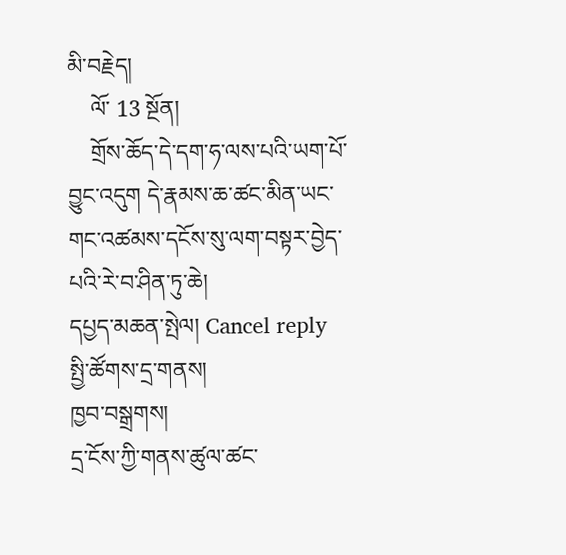མི་བརྗེད།
    ལོ་ 13 སྔོན།
    གྲོས་ཆོད་དེ་དག་ཧ་ལས་པའི་ཡག་པོ་བྱུང་འདུག དེ་རྣམས་ཆ་ཚང་མིན་ཡང་གང་འཚམས་དངོས་སུ་ལག་བསྟར་བྱེད་པའི་རེ་བ་ཤིན་ཏུ་ཆེ།
དཔྱད་མཆན་སྤེལ། Cancel reply
སྤྱི་ཚོགས་དྲ་གནས།
ཁྱབ་བསྒྲགས།
དྲ་ངོས་ཀྱི་གནས་ཚུལ་ཚང་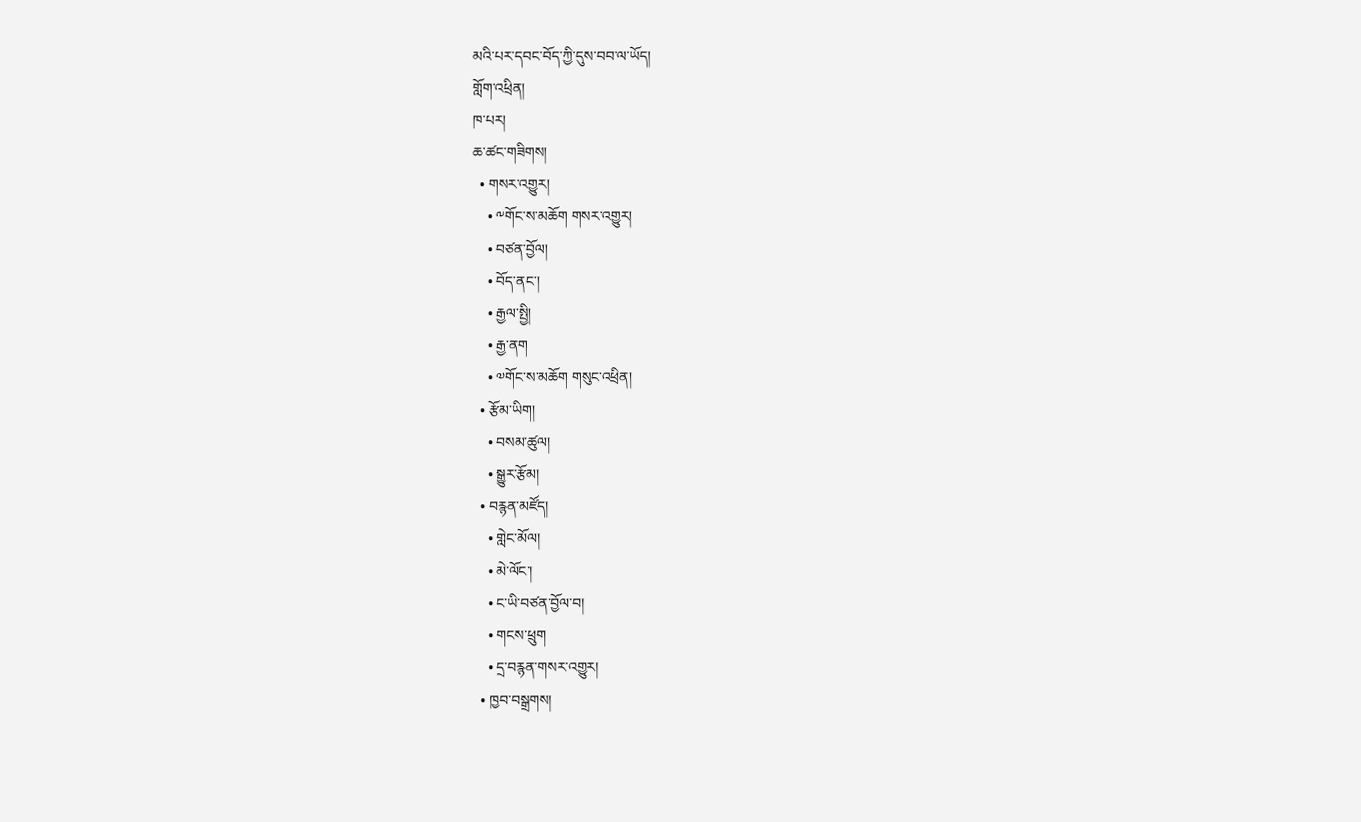མའི་པར་དབང་བོད་ཀྱི་དུས་བབ་ལ་ཡོད།
གློག་འཕྲིན།
ཁ་པར།
ཆ་ཚང་གཟིགས།
  • གསར་འགྱུར།
    • ༸གོང་ས་མཆོག གསར་འགྱུར།
    • བཙན་བྱོལ།
    • བོད་ནང་།
    • རྒྱལ་སྤྱི།
    • རྒྱ་ནག
    • ༧གོང་ས་མཆོག གསུང་འཕྲིན།
  • རྩོམ་ཡིག།
    • བསམ་ཚུལ།
    • སྒྱུར་རྩོམ།
  • བརྙན་མཛོད།
    • གླེང་མོལ།
    • མེ་ལོང་།
    • ང་ཡི་བཙན་བྱོལ་བ།
    • གངས་ཕྲུག
    • དྲ་བརྙན་གསར་འགྱུར།
  • ཁྱབ་བསྒྲགས།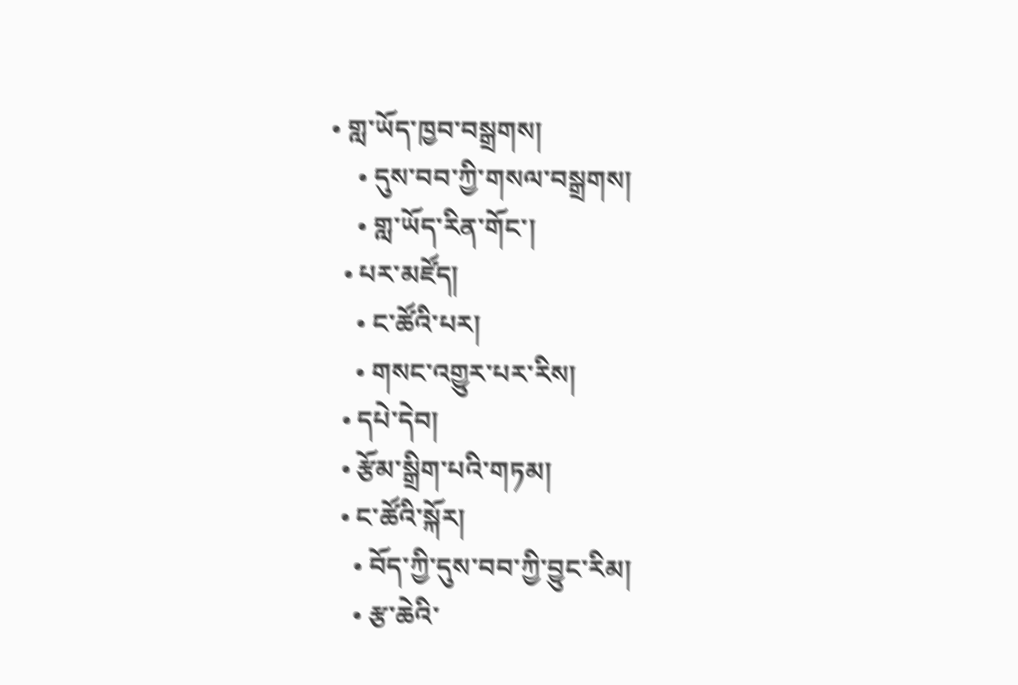• གླ་ཡོད་ཁྱབ་བསྒྲགས།
    • དུས་བབ་ཀྱི་གསལ་བསྒྲགས།
    • གླ་ཡོད་རིན་གོང་།
  • པར་མཛོད།
    • ང་ཚོའི་པར།
    • གསང་འགྱུར་པར་རིས།
  • དཔེ་དེབ།
  • རྩོམ་སྒྲིག་པའི་གཏམ།
  • ང་ཚོའི་སྐོར།
    • བོད་ཀྱི་དུས་བབ་ཀྱི་བྱུང་རིམ།
    • རྩ་ཆེའི་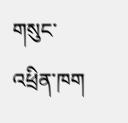གསུང་འཕྲིན་ཁག